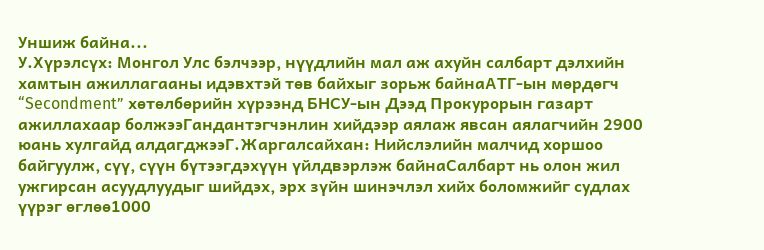Уншиж байна...
У.Хүрэлсүх: Монгол Улс бэлчээр, нүүдлийн мал аж ахуйн салбарт дэлхийн хамтын ажиллагааны идэвхтэй төв байхыг зорьж байнаАТГ-ын мөрдөгч “Secondment” хөтөлбөрийн хүрээнд БНСУ-ын Дээд Прокурорын газарт ажиллахаар болжээГандантэгчэнлин хийдээр аялаж явсан аялагчийн 2900 юань хулгайд алдагджээГ.Жаргалсайхан: Нийслэлийн малчид хоршоо байгуулж, сүү, сүүн бүтээгдэхүүн үйлдвэрлэж байнаСалбарт нь олон жил ужгирсан асуудлуудыг шийдэх, эрх зүйн шинэчлэл хийх боломжийг судлах үүрэг өглөө1000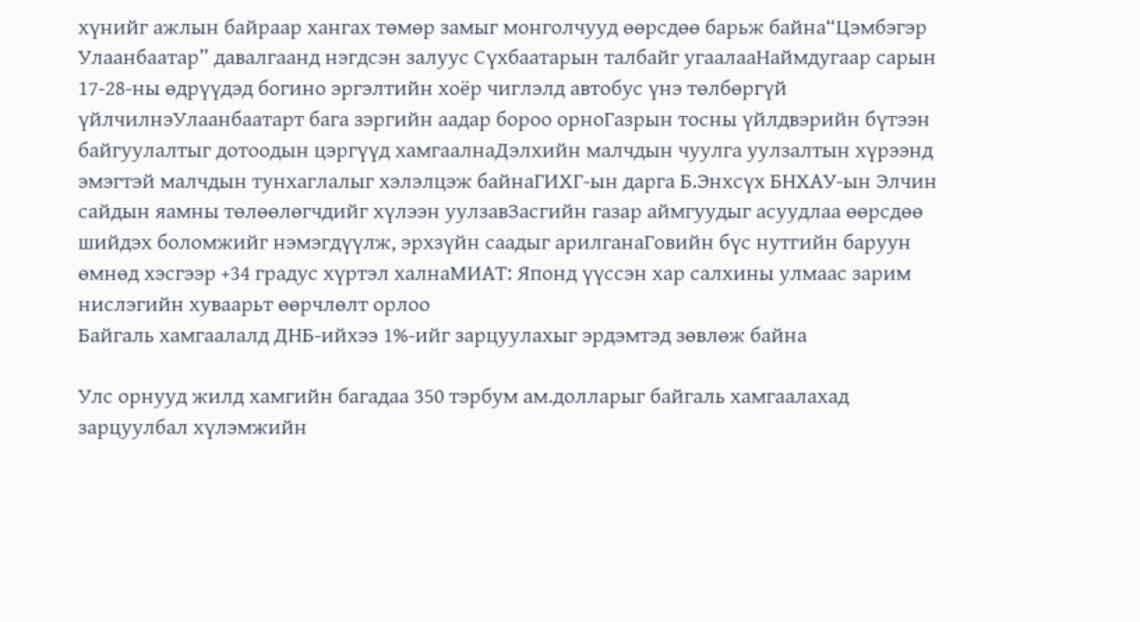хүнийг ажлын байраар хангах төмөр замыг монголчууд өөрсдөө барьж байна“Цэмбэгэр Улаанбаатар” давалгаанд нэгдсэн залуус Сүхбаатарын талбайг угаалааНаймдугаар сарын 17-28-ны өдрүүдэд богино эргэлтийн хоёр чиглэлд автобус үнэ төлбөргүй үйлчилнэУлаанбаатарт бага зэргийн аадар бороо орноГазрын тосны үйлдвэрийн бүтээн байгуулалтыг дотоодын цэргүүд хамгаалнаДэлхийн малчдын чуулга уулзалтын хүрээнд эмэгтэй малчдын тунхаглалыг хэлэлцэж байнаГИХГ-ын дарга Б.Энхсүх БНХАУ-ын Элчин сайдын яамны төлөөлөгчдийг хүлээн уулзавЗасгийн газар аймгуудыг асуудлаа өөрсдөө шийдэх боломжийг нэмэгдүүлж, эрхзүйн саадыг арилганаГовийн бүс нутгийн баруун өмнөд хэсгээр +34 градус хүртэл халнаМИАТ: Японд үүссэн хар салхины улмаас зарим нислэгийн хуваарьт өөрчлөлт орлоо
Байгаль хамгаалалд ДНБ-ийхээ 1%-ийг зарцуулахыг эрдэмтэд зөвлөж байна

Улс орнууд жилд хамгийн багадаа 350 тэрбум ам.долларыг байгаль хамгаалахад зарцуулбал хүлэмжийн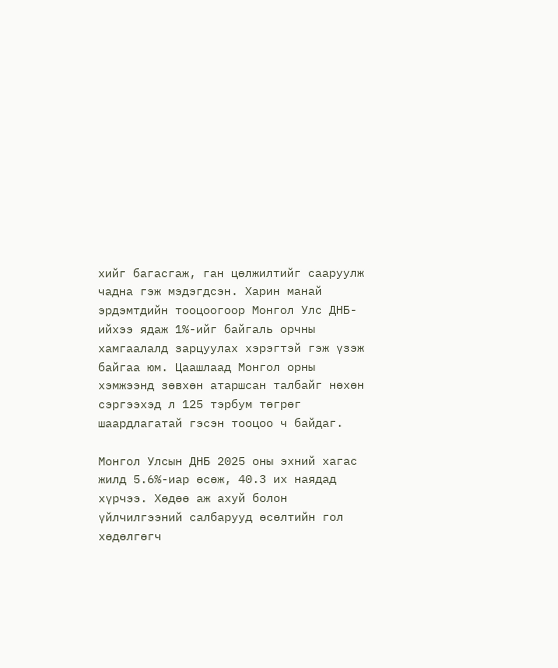хийг багасгаж, ган цөлжилтийг сааруулж чадна гэж мэдэгдсэн. Харин манай эрдэмтдийн тооцоогоор Монгол Улс ДНБ-ийхээ ядаж 1%-ийг байгаль орчны хамгаалалд зарцуулах хэрэгтэй гэж үзэж байгаа юм. Цаашлаад Монгол орны хэмжээнд зөвхөн атаршсан талбайг нөхөн сэргээхэд л 125 тэрбум төгрөг шаардлагатай гэсэн тооцоо ч байдаг.

Монгол Улсын ДНБ 2025 оны эхний хагас жилд 5.6%-иар өсөж, 40.3 их наядад хүрчээ. Хөдөө аж ахуй болон үйлчилгээний салбарууд өсөлтийн гол хөдөлгөгч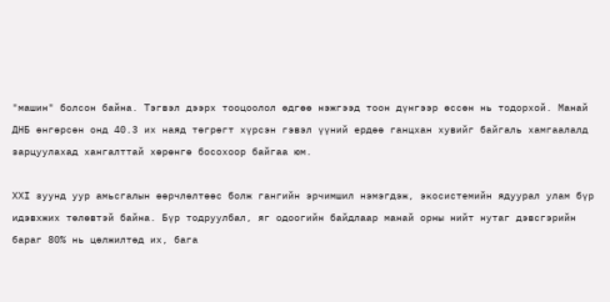"машин" болсон байна. Тэгвэл дээрх тооцоолол өдгөө нэжгээд тоон дүнгээр өссөн нь тодорхой. Манай ДНБ өнгөрсөн онд 40.3 их наяд төгрөгт хүрсэн гэвэл үүний ердөө ганцхан хувийг байгаль хамгаалалд зарцуулахад хангалттай хөрөнгө босохоор байгаа юм.

ХХI зуунд уур амьсгалын өөрчлөлтөөс болж гангийн эрчимшил нэмэгдэж, экосистемийн ядуурал улам бүр идэвхжих төлөвтэй байна. Бүр тодруулбал, яг одоогийн байдлаар манай орны нийт нутаг дэвсгэрийн бараг 80% нь цөлжилтөд их, бага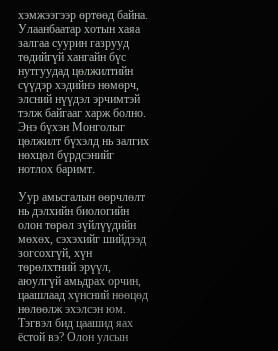хэмжээгээр өртөөд байна. Улаанбаатар хотын хаяа залгаа суурин газрууд төдийгүй хангайн бүс нутгуудад цөлжилтийн сүүдэр хэдийнэ нөмөрч, элсний нүүдэл эрчимтэй тэлж байгааг харж болно. Энэ бүхэн Монголыг цөлжилт бүхэлд нь залгих нөхцөл бүрдсэнийг нотлох баримт.

Уур амьсгалын өөрчлөлт нь дэлхийн биологийн олон төрөл зүйлүүдийн мөхөх, сэхэхийг шийдээд зогсохгүй, хүн төрөлхтний эрүүл, аюулгүй амьдрах орчин, цаашлаад хүнсний нөөцөд нөлөөлж эхэлсэн юм. Тэгвэл бид цаашид яах ёстой вэ? Олон улсын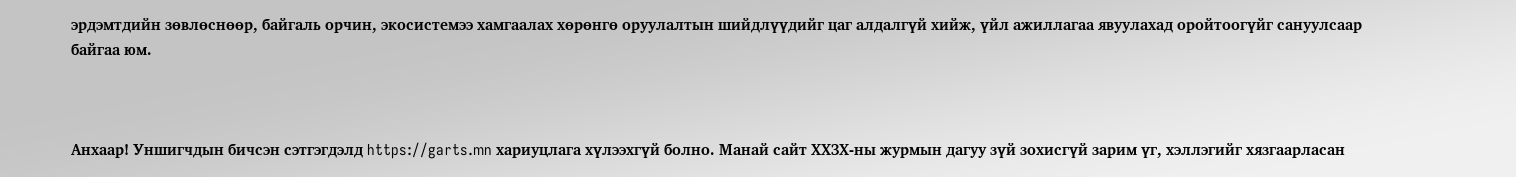эрдэмтдийн зөвлөснөөр, байгаль орчин, экосистемээ хамгаалах хөрөнгө оруулалтын шийдлүүдийг цаг алдалгүй хийж, үйл ажиллагаа явуулахад оройтоогүйг сануулсаар байгаа юм.



Анхаар! Уншигчдын бичсэн сэтгэгдэлд https://garts.mn хариуцлага хүлээхгүй болно. Манай сайт ХХЗХ-ны журмын дагуу зүй зохисгүй зарим үг, хэллэгийг хязгаарласан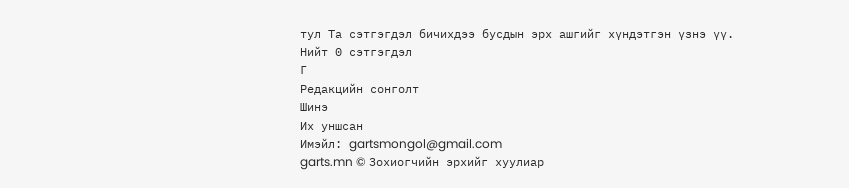тул Та сэтгэгдэл бичихдээ бусдын эрх ашгийг хүндэтгэн үзнэ үү.
Нийт 0 сэтгэгдэл
Г
Редакцийн сонголт
Шинэ
Их уншсан
Имэйл: gartsmongol@gmail.com
garts.mn © Зохиогчийн эрхийг хуулиар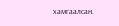хамгаалсан.